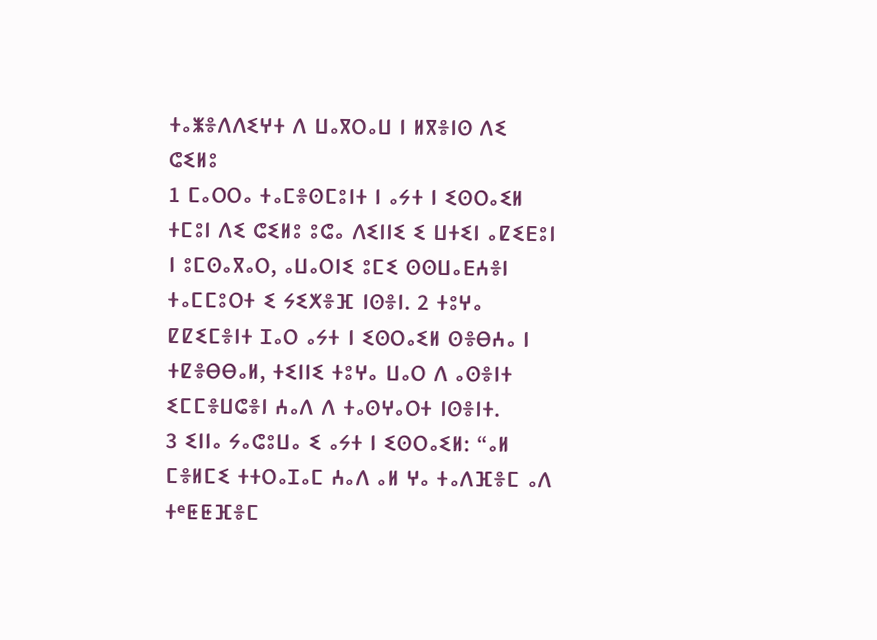ⵜⴰⵥⴻⴷⴷⵉⵖⵜ ⴷ ⵡⴰⴳⵔⴰⵡ ⵏ ⵍⴳⴻⵏⵙ ⴷⵉ ⵛⵉⵍⵓ
1 ⵎⴰⵔⵔⴰ ⵜⴰⵎⴻⵙⵎⵓⵏⵜ ⵏ ⴰⵢⵜ ⵏ ⵉⵙⵔⴰⵉⵍ ⵜⵎⵓⵏ ⴷⵉ ⵛⵉⵍⵓ ⵓⵛⴰ ⴷⵉⵏⵏⵉ ⵉ ⵡⵜⵉⵏ ⴰⵇⵉⴹⵓⵏ ⵏ ⵓⵎⵙⴰⴳⴰⵔ, ⴰⵡⴰⵔⵏⵉ ⵓⵎⵉ ⵙⵙⵡⴰⴹⵄⴻⵏ ⵜⴰⵎⵎⵓⵔⵜ ⵉ ⵢⵉⵅⴻⴼ ⵏⵙⴻⵏ. 2 ⵜⵓⵖⴰ ⵇⵇⵉⵎⴻⵏⵜ ⵊⴰⵔ ⴰⵢⵜ ⵏ ⵉⵙⵔⴰⵉⵍ ⵙⴻⴱⵄⴰ ⵏ ⵜⵇⴻⴱⴱⴰⵍ, ⵜⵉⵏⵏⵉ ⵜⵓⵖⴰ ⵡⴰⵔ ⴷ ⴰⵙⴻⵏⵜ ⵉⵎⵎⴻⵡⵛⴻⵏ ⵄⴰⴷ ⴷ ⵜⴰⵙⵖⴰⵔⵜ ⵏⵙⴻⵏⵜ.
3 ⵉⵏⵏⴰ ⵢⴰⵛⵓⵡⴰ ⵉ ⴰⵢⵜ ⵏ ⵉⵙⵔⴰⵉⵍ: “ⴰⵍ ⵎⴻⵍⵎⵉ ⵜⵜⵔⴰⵊⴰⵎ ⵄⴰⴷ ⴰⵍ ⵖⴰ ⵜⴰⴷⴼⴻⵎ ⴰⴷ ⵜᵉⵟⵟⴼⴻⵎ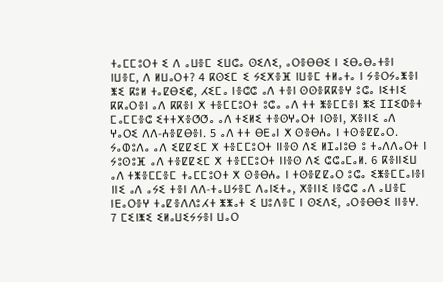ⵜⴰⵎⵎⵓⵔⵜ ⵉ ⴷ ⴰⵡⴻⵎ ⵉⵡⵛⴰ ⵙⵉⴷⵉ, ⴰⵔⴻⴱⴱⵉ ⵏ ⵉⴱⴰⴱⴰⵜⴻⵏ ⵏⵡⴻⵎ, ⴷ ⵍⵡⴰⵔⵜ? 4 ⴽⵙⵉⵎ ⵉ ⵢⵉⵅⴻⴼ ⵏⵡⴻⵎ ⵜⵍⴰⵜⴰ ⵏ ⵢⴻⵔⵢⴰⵥⴻⵏ ⵥⵉ ⴽⵓⵍ ⵜⴰⵇⴱⵉⵞ, ⵃⵉⵎⴰ ⵏⴻⵛⵛ ⴰⴷ ⵜⴻⵏ ⵙⵙⴻⴽⴽⴻⵖ ⵓⵛⴰ ⵏⵉⵜⵏⵉ ⴽⴽⴰⵔⴻⵏ ⴰⴷ ⴽⴽⴻⵏ ⵅ ⵜⴻⵎⵎⵓⵔⵜ ⵓⵛⴰ ⴰⴷ ⵜⵜ ⵥⴻⵎⵎⴻⵏ ⵥⵉ ⵊⵊⵉⵀⴻⵜ ⵎⴰⵎⵎⴻⵛ ⵉⵜⵜⵅⴻⵚⵚⴰ ⴰⴷ ⵜⵉⵍⵉ ⵜⴻⵙⵖⴰⵔⵜ ⵏⵙⴻⵏ, ⵅⴻⵏⵏⵉ ⴰⴷ ⵖⴰⵔⵉ ⴷⴷ-ⵄⴻⵇⴱⴻⵏ. 5 ⴰⴷ ⵜⵜ ⴱⴹⴰⵏ ⵅ ⵙⴻⴱⵄⴰ ⵏ ⵜⵙⴻⵇⵇⴰⵔ. ⵢⴰⵀⵓⴷⴰ ⴰⴷ ⵉⵇⵇⵉⵎ ⵅ ⵜⴻⵎⵎⵓⵔⵜ ⵏⵏⴻⵙ ⴷⵉ ⵍⵊⴰⵏⵓⴱ ⵓ ⵜⴰⴷⴷⴰⵔⵜ ⵏ ⵢⵓⵙⵓⴼ ⴰⴷ ⵜⴻⵇⵇⵉⵎ ⵅ ⵜⴻⵎⵎⵓⵔⵜ ⵏⵏⴻⵙ ⴷⵉ ⵛⵛⴰⵎⴰⵍ. 6 ⴽⴻⵏⵏⵉⵡ ⴰⴷ ⵜⵥⴻⵎⵎⴻⵎ ⵜⴰⵎⵎⵓⵔⵜ ⵅ ⵙⴻⴱⵄⴰ ⵏ ⵜⵙⴻⵇⵇⴰⵔ ⵓⵛⴰ ⵉⵥⴻⵎⵎⴰⵏⴻⵏ ⵏⵏⵉ ⴰⴷ ⴰⵢⵉ ⵜⴻⵏ ⴷⴷ-ⵜⴰⵡⵢⴻⵎ ⴷⴰⵏⵉⵜⴰ, ⵅⴻⵏⵏⵉ ⵏⴻⵛⵛ ⴰⴷ ⴰⵡⴻⵎ ⵏⴹⴰⵔⴻⵖ ⵜⴰⵇⴻⴷⴷⵓⵃⵜ ⵥⵥⴰⵜ ⵉ ⵡⵓⴷⴻⵎ ⵏ ⵙⵉⴷⵉ, ⴰⵔⴻⴱⴱⵉ ⵏⵏⴻⵖ. 7 ⵎⵉⵏⵥⵉ ⵉⵍⴰⵡⵉⵢⵢⴻⵏ ⵡⴰⵔ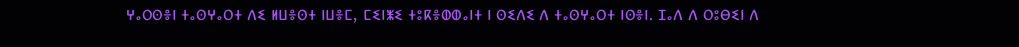ⵖⴰⵔⵙⴻⵏ ⵜⴰⵙⵖⴰⵔⵜ ⴷⵉ ⵍⵡⴻⵙⵜ ⵏⵡⴻⵎ, ⵎⵉⵏⵥⵉ ⵜⵓⴽⴻⵀⵀⴰⵏⵜ ⵏ ⵙⵉⴷⵉ ⴷ ⵜⴰⵙⵖⴰⵔⵜ ⵏⵙⴻⵏ. ⵊⴰⴷ ⴷ ⵔⵓⴱⵉⵏ ⴷ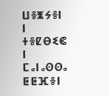ⵡⴻⵥⵢⴻⵏ ⵏ ⵜⴻⵇⴱⵉⵞ ⵏ ⵎⴰⵏⴰⵙⵙⴰ ⵟⵟⴼⴻⵏ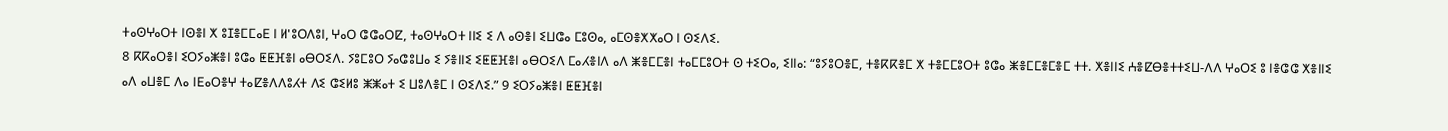ⵜⴰⵙⵖⴰⵔⵜ ⵏⵙⴻⵏ ⵅ ⵓⵊⴻⵎⵎⴰⴹ ⵏ ⵍ'ⵓⵔⴷⵓⵏ, ⵖⴰⵔ ⵛⵛⴰⵔⵇ, ⵜⴰⵙⵖⴰⵔⵜ ⵏⵏⵉ ⵉ ⴷ ⴰⵙⴻⵏ ⵉⵡⵛⴰ ⵎⵓⵙⴰ, ⴰⵎⵙⴻⵅⵅⴰⵔ ⵏ ⵙⵉⴷⵉ.
8 ⴽⴽⴰⵔⴻⵏ ⵉⵔⵢⴰⵥⴻⵏ ⵓⵛⴰ ⵟⵟⴼⴻⵏ ⴰⴱⵔⵉⴷ. ⵢⵓⵎⵓⵔ ⵢⴰⵛⵓⵡⴰ ⵉ ⵢⴻⵏⵏⵉ ⵉⵟⵟⴼⴻⵏ ⴰⴱⵔⵉⴷ ⵎⴰⵃⴻⵏⴷ ⴰⴷ ⵥⴻⵎⵎⴻⵏ ⵜⴰⵎⵎⵓⵔⵜ ⵙ ⵜⵉⵔⴰ, ⵉⵏⵏⴰ: “ⵓⵢⵓⵔⴻⵎ, ⵜⴻⴽⴽⴻⵎ ⵅ ⵜⴻⵎⵎⵓⵔⵜ ⵓⵛⴰ ⵥⴻⵎⵎⴻⵎⴻⵎ ⵜⵜ. ⵅⴻⵏⵏⵉ ⵄⴻⵇⴱⴻⵜⵜⵉⵡ-ⴷⴷ ⵖⴰⵔⵉ ⵓ ⵏⴻⵛⵛ ⵅⴻⵏⵏⵉ ⴰⴷ ⴰⵡⴻⵎ ⴷⴰ ⵏⴹⴰⵔⴻⵖ ⵜⴰⵇⴻⴷⴷⵓⵃⵜ ⴷⵉ ⵛⵉⵍⵓ ⵥⵥⴰⵜ ⵉ ⵡⵓⴷⴻⵎ ⵏ ⵙⵉⴷⵉ.” 9 ⵉⵔⵢⴰⵥⴻⵏ ⵟⵟⴼⴻⵏ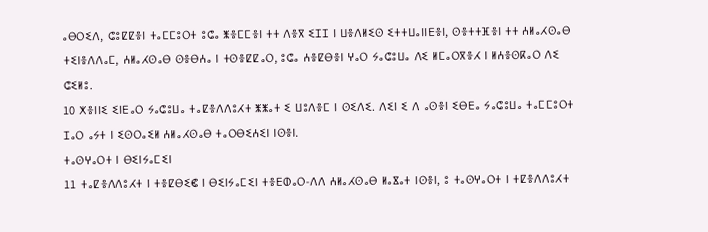ⴰⴱⵔⵉⴷ, ⵛⵓⵇⵇⴻⵏ ⵜⴰⵎⵎⵓⵔⵜ ⵓⵛⴰ ⵥⴻⵎⵎⴻⵏ ⵜⵜ ⴷⴻⴳ ⵉⵊⵊ ⵏ ⵡⴻⴷⵍⵉⵙ ⵉⵜⵜⵡⴰⵏⵏⴹⴻⵏ, ⵙⴻⵜⵜⴼⴻⵏ ⵜⵜ ⵄⵍⴰⵃⵙⴰⴱ ⵜⵉⵏⴻⴷⴷⴰⵎ, ⵄⵍⴰⵃⵙⴰⴱ ⵙⴻⴱⵄⴰ ⵏ ⵜⵙⴻⵇⵇⴰⵔ, ⵓⵛⴰ ⵄⴻⵇⴱⴻⵏ ⵖⴰⵔ ⵢⴰⵛⵓⵡⴰ ⴷⵉ ⵍⵎⴰⵔⴳⴻⵃ ⵏ ⵍⵄⴻⵙⴽⴰⵔ ⴷⵉ ⵛⵉⵍⵓ.
10 ⵅⴻⵏⵏⵉ ⵉⵏⴹⴰⵔ ⵢⴰⵛⵓⵡⴰ ⵜⴰⵇⴻⴷⴷⵓⵃⵜ ⵥⵥⴰⵜ ⵉ ⵡⵓⴷⴻⵎ ⵏ ⵙⵉⴷⵉ. ⴷⵉⵏ ⵉ ⴷ ⴰⵙⴻⵏ ⵉⴱⴹⴰ ⵢⴰⵛⵓⵡⴰ ⵜⴰⵎⵎⵓⵔⵜ ⵊⴰⵔ ⴰⵢⵜ ⵏ ⵉⵙⵔⴰⵉⵍ ⵄⵍⴰⵃⵙⴰⴱ ⵜⴰⵔⴱⵉⵄⵉⵏ ⵏⵙⴻⵏ.
ⵜⴰⵙⵖⴰⵔⵜ ⵏ ⴱⵉⵏⵢⴰⵎⵉⵏ
11 ⵜⴰⵇⴻⴷⴷⵓⵃⵜ ⵏ ⵜⴻⵇⴱⵉⵞ ⵏ ⴱⵉⵏⵢⴰⵎⵉⵏ ⵜⴻⴹⵀⴰⵔ-ⴷⴷ ⵄⵍⴰⵃⵙⴰⴱ ⵍⴰⴵⴰⵜ ⵏⵙⴻⵏ, ⵓ ⵜⴰⵙⵖⴰⵔⵜ ⵏ ⵜⵇⴻⴷⴷⵓⵃⵜ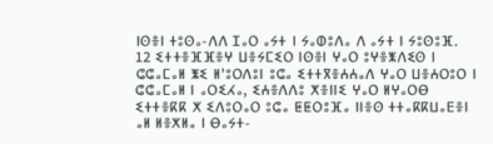ⵏⵙⴻⵏ ⵜⵓⵙⴰ-ⴷⴷ ⵊⴰⵔ ⴰⵢⵜ ⵏ ⵢⴰⵀⵓⴷⴰ ⴷ ⴰⵢⵜ ⵏ ⵢⵓⵙⵓⴼ.
12 ⵉⵜⵜⴻⴼⴼⴻⵖ ⵡⴻⵢⵎⵉⵔ ⵏⵙⴻⵏ ⵖⴰⵔ ⵓⵖⴻⵥⴷⵉⵙ ⵏ ⵛⵛⴰⵎⴰⵍ ⵥⵉ ⵍ'ⵓⵔⴷⵓⵏ ⵓⵛⴰ ⵉⵜⵜⴳⴻⵄⵄⴰⴷ ⵖⴰⵔ ⵡⴻⵄⵔⵓⵔ ⵏ ⵛⵛⴰⵎⴰⵍ ⵏ ⴰⵔⵉⵃⴰ, ⵉⵄⴻⴷⴷⵓ ⵅⴻⵏⵏⵉ ⵖⴰⵔ ⵍⵖⴰⵔⴱ ⵉⵜⵜⴻⴽⴽ ⵅ ⵉⴷⵓⵔⴰⵔ ⵓⵛⴰ ⵟⵟⵔⵓⴼⴰ ⵏⵏⴻⵙ ⵜⵜⴰⴽⴽⵡⴰⴹⴻⵏ ⴰⵍ ⵍⴻⵅⵍⴰ ⵏ ⴱⴰⵢⵜ-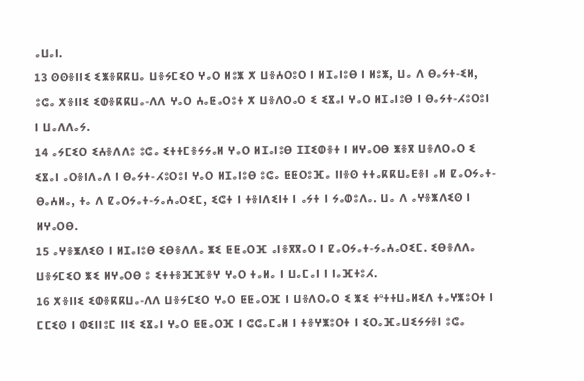ⴰⵡⴰⵏ.
13 ⵙⵙⴻⵏⵏⵉ ⵉⵥⴻⴽⴽⵡⴰ ⵡⴻⵢⵎⵉⵔ ⵖⴰⵔ ⵍⵓⵥ ⵅ ⵡⴻⵄⵔⵓⵔ ⵏ ⵍⵊⴰⵏⵓⴱ ⵏ ⵍⵓⵥ, ⵡⴰ ⴷ ⴱⴰⵢⵜ-ⵉⵍ, ⵓⵛⴰ ⵅⴻⵏⵏⵉ ⵉⵀⴻⴽⴽⵡⴰ-ⴷⴷ ⵖⴰⵔ ⵄⴰⵟⴰⵔⵓⵜ ⵅ ⵡⴻⴷⵔⴰⵔ ⵉ ⵉⴵⴰⵏ ⵖⴰⵔ ⵍⵊⴰⵏⵓⴱ ⵏ ⴱⴰⵢⵜ-ⵃⵓⵔⵓⵏ ⵏ ⵡⴰⴷⴷⴰⵢ.
14 ⴰⵢⵎⵉⵔ ⵉⵄⴻⴷⴷⵓ ⵓⵛⴰ ⵉⵜⵜⵎⴻⵢⵢⴰⵍ ⵖⴰⵔ ⵍⵊⴰⵏⵓⴱ ⵊⵊⵉⵀⴻⵜ ⵏ ⵍⵖⴰⵔⴱ ⵥⴻⴳ ⵡⴻⴷⵔⴰⵔ ⵉ ⵉⴵⴰⵏ ⴰⵔⴻⵏⴷⴰⴷ ⵏ ⴱⴰⵢⵜ-ⵃⵓⵔⵓⵏ ⵖⴰⵔ ⵍⵊⴰⵏⵓⴱ ⵓⵛⴰ ⵟⵟⵔⵓⴼⴰ ⵏⵏⴻⵙ ⵜⵜⴰⴽⴽⵡⴰⴹⴻⵏ ⴰⵍ ⵇⴰⵔⵢⴰⵜ-ⴱⴰⵄⵍⴰ, ⵜⴰ ⴷ ⵇⴰⵔⵢⴰⵜ-ⵢⴰⵄⴰⵔⵉⵎ, ⵉⵛⵜ ⵏ ⵜⴻⵏⴷⵉⵏⵜ ⵏ ⴰⵢⵜ ⵏ ⵢⴰⵀⵓⴷⴰ. ⵡⴰ ⴷ ⴰⵖⴻⵥⴷⵉⵙ ⵏ ⵍⵖⴰⵔⴱ.
15 ⴰⵖⴻⵥⴷⵉⵙ ⵏ ⵍⵊⴰⵏⵓⴱ ⵉⴱⴻⴷⴷⴰ ⵥⵉ ⵟⵟⴰⵔⴼ ⴰⵏⴻⴳⴳⴰⵔ ⵏ ⵇⴰⵔⵢⴰⵜ-ⵢⴰⵄⴰⵔⵉⵎ. ⵉⴱⴻⴷⴷⴰ ⵡⴻⵢⵎⵉⵔ ⵥⵉ ⵍⵖⴰⵔⴱ ⵓ ⵉⵜⵜⴻⴼⴼⴻⵖ ⵖⴰⵔ ⵜⴰⵍⴰ ⵏ ⵡⴰⵎⴰⵏ ⵏ ⵏⴰⴼⵜⵓⵃ.
16 ⵅⴻⵏⵏⵉ ⵉⵀⴻⴽⴽⵡⴰ-ⴷⴷ ⵡⴻⵢⵎⵉⵔ ⵖⴰⵔ ⵟⵟⴰⵔⴼ ⵏ ⵡⴻⴷⵔⴰⵔ ⵉ ⵥⵉ ⵜᵉⵜⵜⵡⴰⵍⵉⴷ ⵜⴰⵖⵥⵓⵔⵜ ⵏ ⵎⵎⵉⵙ ⵏ ⵀⵉⵏⵏⵓⵎ ⵏⵏⵉ ⵉⴵⴰⵏ ⵖⴰⵔ ⵟⵟⴰⵔⴼ ⵏ ⵛⵛⴰⵎⴰⵍ ⵏ ⵜⴻⵖⵥⵓⵔⵜ ⵏ ⵉⵔⴰⴼⴰⵡⵉⵢⵢⴻⵏ ⵓⵛⴰ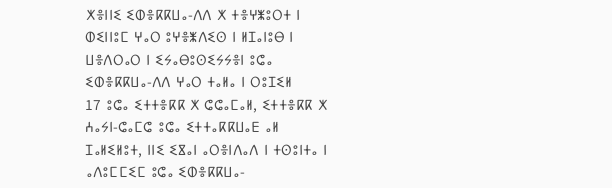ⵅⴻⵏⵏⵉ ⵉⵀⴻⴽⴽⵡⴰ-ⴷⴷ ⵅ ⵜⴻⵖⵥⵓⵔⵜ ⵏ ⵀⵉⵏⵏⵓⵎ ⵖⴰⵔ ⵓⵖⴻⵥⴷⵉⵙ ⵏ ⵍⵊⴰⵏⵓⴱ ⵏ ⵡⴻⴷⵔⴰⵔ ⵏ ⵉⵢⴰⴱⵓⵙⵉⵢⵢⴻⵏ ⵓⵛⴰ ⵉⵀⴻⴽⴽⵡⴰ-ⴷⴷ ⵖⴰⵔ ⵜⴰⵍⴰ ⵏ ⵔⵓⵊⵉⵍ
17 ⵓⵛⴰ ⵉⵜⵜⴻⴽⴽ ⵅ ⵛⵛⴰⵎⴰⵍ, ⵉⵜⵜⴻⴽⴽ ⵅ ⵄⴰⵢⵏ-ⵛⴰⵎⵛ ⵓⵛⴰ ⵉⵜⵜⴰⴽⴽⵡⴰⴹ ⴰⵍ ⵊⴰⵍⵉⵍⵓⵜ, ⵏⵏⵉ ⵉⴵⴰⵏ ⴰⵔⴻⵏⴷⴰⴷ ⵏ ⵜⵙⵓⵏⵜⴰ ⵏ ⴰⴷⵓⵎⵎⵉⵎ ⵓⵛⴰ ⵉⵀⴻⴽⴽⵡⴰ-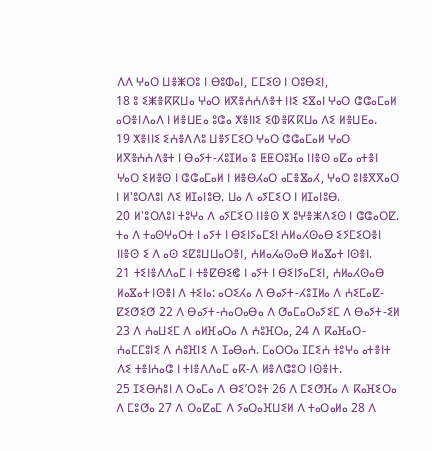ⴷⴷ ⵖⴰⵔ ⵡⴻⵥⵔⵓ ⵏ ⴱⵓⵀⴰⵏ, ⵎⵎⵉⵙ ⵏ ⵔⵓⴱⵉⵏ,
18 ⵓ ⵉⵥⴻⴽⴽⵡⴰ ⵖⴰⵔ ⵍⴳⴻⵄⵄⴷⴻⵜ ⵏⵏⵉ ⵉⴵⴰⵏ ⵖⴰⵔ ⵛⵛⴰⵎⴰⵍ ⴰⵔⴻⵏⴷⴰⴷ ⵏ ⵍⴻⵡⴹⴰ ⵓⵛⴰ ⵅⴻⵏⵏⵉ ⵉⵀⴻⴽⴽⵡⴰ ⴷⵉ ⵍⴻⵡⴹⴰ.
19 ⵅⴻⵏⵏⵉ ⵉⵄⴻⴷⴷⵓ ⵡⴻⵢⵎⵉⵔ ⵖⴰⵔ ⵛⵛⴰⵎⴰⵍ ⵖⴰⵔ ⵍⴳⴻⵄⵄⴷⴻⵜ ⵏ ⴱⴰⵢⵜ-ⵃⵓⵊⵍⴰ ⵓ ⵟⵟⵔⵓⴼⴰ ⵏⵏⴻⵙ ⴰⵇⴰ ⴰⵜⴻⵏ ⵖⴰⵔ ⵉⵍⴻⵙ ⵏ ⵛⵛⴰⵎⴰⵍ ⵏ ⵍⴻⴱⵃⴰⵔ ⴰⵎⴻⴵⴰⵃ, ⵖⴰⵔ ⵓⵏⴻⴳⴳⴰⵔ ⵏ ⵍ'ⵓⵔⴷⵓⵏ ⴷⵉ ⵍⵊⴰⵏⵓⴱ. ⵡⴰ ⴷ ⴰⵢⵎⵉⵔ ⵏ ⵍⵊⴰⵏⵓⴱ.
20 ⵍ'ⵓⵔⴷⵓⵏ ⵜⵓⵖⴰ ⴷ ⴰⵢⵎⵉⵔ ⵏⵏⴻⵙ ⵅ ⵓⵖⴻⵥⴷⵉⵙ ⵏ ⵛⵛⴰⵔⵇ. ⵜⴰ ⴷ ⵜⴰⵙⵖⴰⵔⵜ ⵏ ⴰⵢⵜ ⵏ ⴱⵉⵏⵢⴰⵎⵉⵏ ⵄⵍⴰⵃⵙⴰⴱ ⵉⵢⵎⵉⵔⴻⵏ ⵏⵏⴻⵙ ⵉ ⴷ ⴰⵙ ⵉⵇⵓⵡⵡⴰⵔⴻⵏ, ⵄⵍⴰⵃⴰⵙⴰⴱ ⵍⴰⴵⴰⵜ ⵏⵙⴻⵏ.
21 ⵜⵉⵏⴻⴷⴷⴰⵎ ⵏ ⵜⴻⵇⴱⵉⵞ ⵏ ⴰⵢⵜ ⵏ ⴱⵉⵏⵢⴰⵎⵉⵏ, ⵄⵍⴰⵃⵙⴰⴱ ⵍⴰⴵⴰⵜ ⵏⵙⴻⵏ ⴷ ⵜⵉⵏⴰ: ⴰⵔⵉⵃⴰ ⴷ ⴱⴰⵢⵜ-ⵃⵓⵊⵍⴰ ⴷ ⵄⵉⵎⴰⵇ-ⵇⵉⵚⵉⵚ 22 ⴷ ⴱⴰⵢⵜ-ⵄⴰⵔⴰⴱⴰ ⴷ ⵚⴰⵎⴰⵔⴰⵢⵉⵎ ⴷ ⴱⴰⵢⵜ-ⵉⵍ 23 ⴷ ⵄⴰⵡⵉⵎ ⴷ ⴰⵍⴼⴰⵔⴰ ⴷ ⵄⵓⴼⵔⴰ, 24 ⴷ ⴽⴰⴼⴰⵔ-ⵄⴰⵎⵎⵓⵏⵉ ⴷ ⵄⵓⴼⵏⵉ ⴷ ⵊⴰⴱⴰⵄ. ⵎⴰⵔⵔⴰ ⵊⵎⵉⵄ ⵜⵓⵖⴰ ⴰⵜⴻⵏⵜ ⴷⵉ ⵜⴻⵏⵄⴰⵛ ⵏ ⵜⵏⴻⴷⴷⴰⵎ ⴰⴽ-ⴷ ⵍⴻⴷⵛⵓⵔ ⵏⵙⴻⵏⵜ.
25 ⵊⵉⴱⵄⵓⵏ ⴷ ⵔⴰⵎⴰ ⴷ ⴱⵉ’ⵔⵓⵜ 26 ⴷ ⵎⵉⵚⴼⴰ ⴷ ⴽⴰⴼⵉⵔⴰ ⴷ ⵎⵓⵚⴰ 27 ⴷ ⵔⴰⵇⴰⵎ ⴷ ⵢⴰⵔⴰⴼⵡⵉⵍ ⴷ ⵜⴰⵔⴰⵍⴰ 28 ⴷ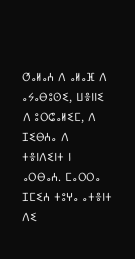ⵚⴰⵍⴰⵄ ⴷ ⴰⵍⴰⴼ ⴷ ⴰⵢⴰⴱⵓⵙⵉ, ⵡⴻⵏⵏⵉ ⴷ ⵓⵔⵛⴰⵍⵉⵎ, ⴷ ⵊⵉⴱⵄⴰ ⴷ ⵜⴻⵏⴷⵉⵏⵜ ⵏ ⴰⵔⴱⴰⵄ. ⵎⴰⵔⵔⴰ ⵊⵎⵉⵄ ⵜⵓⵖⴰ ⴰⵜⴻⵏⵜ ⴷⵉ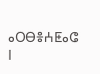ⴰⵔⴱⴻⵄⵟⴰⵛ ⵏ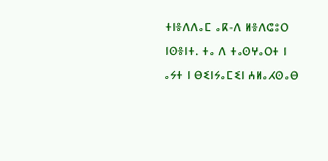ⵜⵏⴻⴷⴷⴰⵎ ⴰⴽ-ⴷ ⵍⴻⴷⵛⵓⵔ ⵏⵙⴻⵏⵜ. ⵜⴰ ⴷ ⵜⴰⵙⵖⴰⵔⵜ ⵏ ⴰⵢⵜ ⵏ ⴱⵉⵏⵢⴰⵎⵉⵏ ⵄⵍⴰⵃⵙⴰⴱ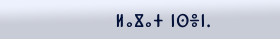ⵍⴰⴵⴰⵜ ⵏⵙⴻⵏ.